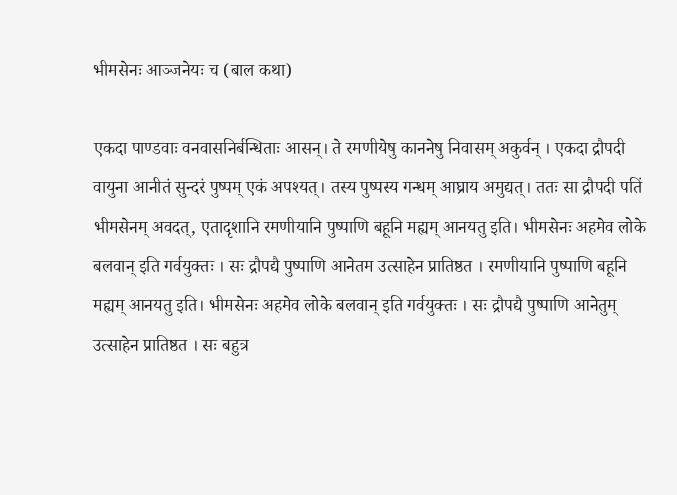भीमसेनः आञ्जनेयः च (बाल कथा)

एकदा पाण्डवाः वनवासनिर्बन्धिताः आसन्। ते रमणीयेषु काननेषु निवासम् अकुर्वन् । एकदा द्रौपदी वायुना आनीतं सुन्दरं पुष्पम् एकं अपश्यत्। तस्य पुष्पस्य गन्धम् आघ्राय अमुद्यत्। ततः सा द्रौपदी पतिं भीमसेनम् अवदत्, एतादृशानि रमणीयानि पुष्पाणि बहूनि मह्यम् आनयतु इति। भीमसेनः अहमेव लोके बलवान् इति गर्वयुक्तः । सः द्रौपद्यै पुष्पाणि आनेतम उत्साहेन प्रातिष्ठत । रमणीयानि पुष्पाणि बहूनि मह्यम् आनयतु इति। भीमसेनः अहमेव लोके बलवान् इति गर्वयुक्तः । सः द्रौपद्यै पुष्पाणि आनेतुम् उत्साहेन प्रातिष्ठत । सः बहुत्र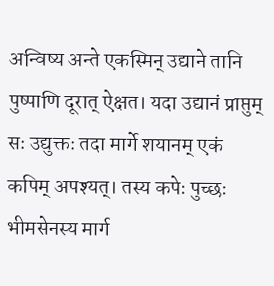अन्विष्य अन्ते एकस्मिन् उद्याने तानि पुष्पाणि दूरात् ऐक्षत। यदा उद्यानं प्राप्तुम् सः उद्युक्तः तदा मार्गे शयानम् एकं कपिम् अपश्यत्। तस्य कपेः पुच्छः भीमसेनस्य मार्ग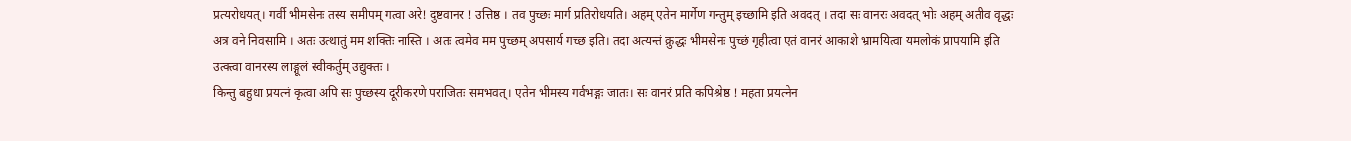प्रत्यरोधयत्। गर्वी भीमसेनः तस्य समीपम् गत्वा अरे! दुष्टवानर ! उत्तिष्ठ । तव पुच्छः मार्ग प्रतिरोधयति। अहम् एतेन मार्गेण गन्तुम् इच्छामि इति अवदत् । तदा सः वानरः अवदत् भोः अहम् अतीव वृद्धः अत्र वने निवसामि । अतः उत्थातुं मम शक्तिः नास्ति । अतः त्वमेव मम पुच्छम् अपसार्य गच्छ इति। तदा अत्यन्तं क्रुद्धः भीमसेनः पुच्छं गृहीत्वा एतं वानरं आकाशे भ्रामयित्वा यमलोकं प्रापयामि इति उत्क्त्वा वानरस्य लाङ्गूलं स्वीकर्तुम् उद्युक्तः ।
किन्तु बहुधा प्रयत्नं कृत्वा अपि सः पुच्छस्य दूरीकरणे पराजितः समभवत्। एतेन भीमस्य गर्वभङ्गः जातः। सः वानरं प्रति कपिश्रेष्ठ ! महता प्रयत्नेन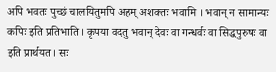अपि भवतः पुच्छं चालयितुमपि अहम् अशक्तः भवामि । भवान् न सामान्यः कपिः इति प्रतिभाति। कृपया वदतु भवान् देवः वा गन्धर्वः वा सिद्धपुरुषः वा इति प्रार्थयत। सः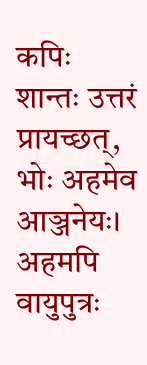कपिः शान्तः उत्तरं प्रायच्छत्, भोः अहमेव आञ्जनेयः। अहमपि वायुपुत्रः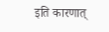इति कारणात्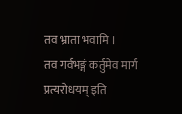तव भ्राता भवामि ।
तव गर्वभङ्गं कर्तुमेव मार्ग प्रत्यरोधयम् इति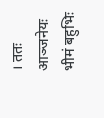। ततः आञ्जनेयः भीमं बहुभिः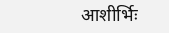आशीर्भिः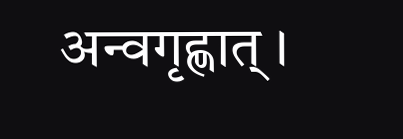अन्वगृह्णात् ।